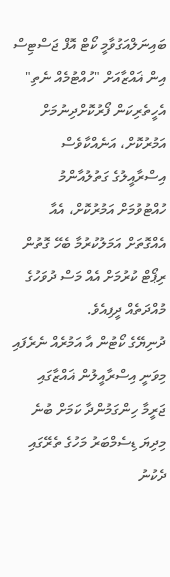ބައިނަލްއަގުވާމީ ކޯޓް އޮފް ޖަސްޓިސް އިން ޣައްޒާއަށް "ހުއްޓުމެއް ނެތި" އެހީތެރިކަން ފޯރުކޮށްދިނުމަށް އަމުރުކޮށް، އަނެއްކާވެސް އިސްރާއީލުގެ ގަތުލުއާންމު ހުއްޓުވުމަށް އަމުރުކޮށް، އެއާ އެއްގޮތަށް އަމަލުކުރުމާ ބެހޭ ގޮތުން ރިޕޯޓް ކުރުމަށް އެއް މަސް ދުވަހުގެ މުއްދަތެއް ދީފިއެވެ.
ދުނިޔޭގެ ކޯޓުން އާ އަމުރެއް ނެރެފައި މިވަނީ އިސްރާއީލުން ޣައްޒާގައި ޖަރީމާ ހިންގަމުންދާ ކަމަށް ބުނެ މިދިޔަ ޑިސެމްބަރު މަހުގެ ތެރޭގައި ދެކުނު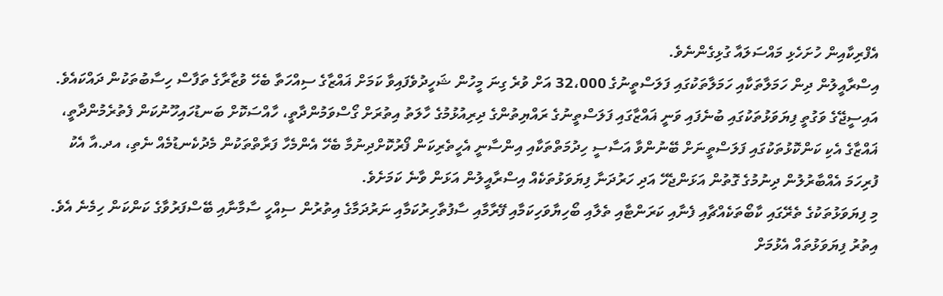އެފްރިކާއިން ހުށަހެޅި މައްސަލައާ ގުޅިގެންނެވެ.
އިސްރާއީލުން ދިން ހަމަލާތަކާއި ހަމަލާތަކުގައި ފަލަސްތީނުގެ 32،000 އަށް ވުރެ ގިނަ މީހުން ޝަހީދުވެފައިވާ ކަމަށް ޣައްޒާގެ ސިއްހަތާ ބެހޭ ވުޒާރާގެ ތަފާސް ހިސާބުތަކުން ދައްކައެވެ.
އައިސީޖޭގެ ވަގުތީ ފިޔަވަޅުތަކުގައި ބުނެފައި ވަނީ ޣައްޒާގައި ފަލަސްތީނުގެ ރައްޔިތުންގެ ދިރިއުޅުމުގެ ހާލަތު އިތުރަށް ގޯސްވަމުންދާތީ، ހާއްސަކޮށް ބަނޑުހައިހޫނުކަން ފެތުރެމުންދާތީ، ޣައްޒާގެ އެކި ކަންކޮޅުތަކުގައި ފަލަސްތީނަށް ބޭނުންވާ އަސާސީ ހިދުމަތްތަކާއި އިންސާނީ އެހީތެރިކަން ފޯރުކޮށްދިނުމާ ބެހޭ އެންމެހާ ފަރާތްތަކުން މެދުކެނޑުމެއް ނެތި، އދ.އާ އެކު ފުރިހަމަ އެއްބާރުލުން ދިނުމުގެ ގޮތުން އަޅަންޖެހޭ އަދި ހަރުދަނާ ފިޔަވަޅުތަކެއް އިސްރާއީލުން އަޅަން ވާނެ ކަމަށެވެ.
މި ފިޔަވަޅުތަކުގެ ތެރޭގައި ކާބޯތަކެއްޗާއި ފެނާއި ކަރަންޓާއި ތެލާއި ބޯހިޔާވަހިކަމާއި ފޭރާމާއި ސާފުތާހިރުކަމާއި ނަރުދަމާގެ އިތުރުން ސިއްހީ ސާމާނާއި ބޭސްފަރުވާގެ ކަންކަން ހިމެނެ އެވެ.
އިތުރު ފިޔަވަޅުތައް އެޅުމަށް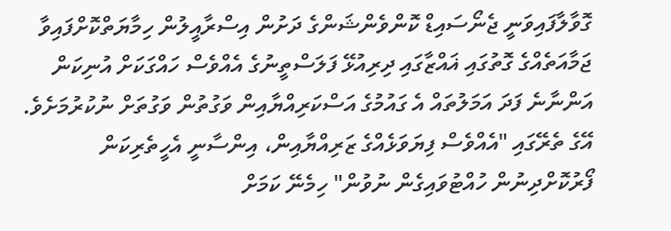ގޮވާލާފައިވަނީ ޖެނޯސައިޑް ކޮންވެންޝަންގެ ދަށުން އިސްރާއީލުން ހިމާޔަތްކޮށްފައިވާ ޖަމާއަތެއްގެ ގޮތުގައި ޣައްޒާގައި ދިރިއުޅޭ ފަލަސްތީނުގެ އެއްވެސް ހައްގަކަށް އުނިކަން އަންނާނެ ފަދަ އަމަލުތައް އެ ގައުމުގެ އަސްކަރިއްޔާއިން ވަގުތުން ވަގުތަށް ނުކުރުމަށެވެ.
އޭގެ ތެރޭގައި "އެއްވެސް ފިޔަވަޅެއްގެ ޒަރިއްޔާއިން، އިންސާނީ އެހީތެރިކަން ފޯރުކޮށްދިނުން ހުއްޓުވައިގެން ނުވުން" ހިމެނޭ ކަމަށް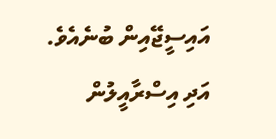އައިސީޖޭއިން ބުނެއެވެ.
އަދި އިސްރާއީލުން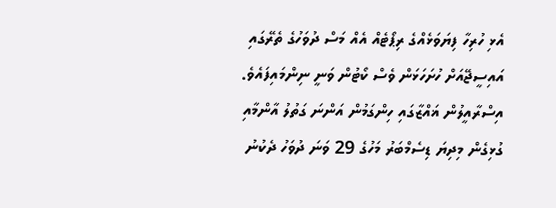އެޅި ހުރިހާ ފިޔަވަޅެއްގެ ރިޕޯޓެއް އެއް މަސް ދުވަހުގެ ތެރޭގައި އައިސީޖޭއަށް ހުށަހަޅަން ވެސް ކޯޓުން ވަނީ ނިންމައިފައެވެ.
އިސްރާއީލުން ޣައްޒާގައި ހިންގަމުން އަންނަ ގަތުލު އާންމާއި ގުޅިގެން މިދިޔަ ޑިސެމްބަރު މަހުގެ 29 ވަނަ ދުވަހު ދެކުނު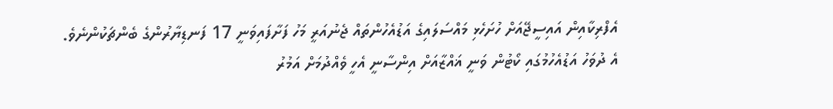އެފްރިކާއިން އައިސީޖޭއަށް ހުށަހެޅި މައްސަލައިގެ އަޑުއެހުންތައް ޖެނުއަރީ މަހު ފަށާފައިވަނީ 17 ފަނޑިޔާރުންގެ ބެންޗަކުންނެވެ.
އެ ދުވަހު އަޑުއެހުމުގައި ކޯޓުން ވަނީ ޣައްޒާއަށް އިންސާނީ އެހީ ވެއްދުމަށް އަމުރު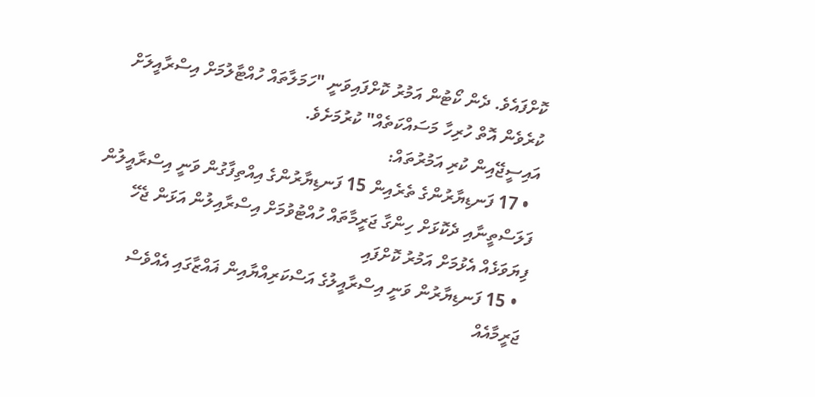ކޮށްފައެވެ. ދެން ކޯޓުން އަމުރު ކޮށްފައިވަނީ "ހަމަލާތައް ހުއްޓާލުމަށް އިސްރާއީލަށް ކުރެވެން އޮތް ހުރިހާ މަސައްކަތެއް" ކުރުމަށެވެ.
އައިސީޖޭއިން ކުރި އަމުރުތައް:
  • 17 ފަނޑިޔާރުންގެ ތެރެއިން 15 ފަނޑިޔާރުންގެ އިއްތިފާގުން ވަނީ އިސްރާއީލުން ފަލަސްތީނާއި ދެކޮޅަށް ހިންގާ ޖަރީމާތައް ހުއްޓުވުމަށް އިސްރާއިލުން އަޅަން ޖެހޭ ފިޔަވަޅެއް އެޅުމަށް އަމުރު ކޮށްފައި
  • 15 ފަނޑިޔާރުން ވަނީ އިސްރާއީލުގެ އަސްކަރިއްޔާއިން ޣައްޒާގައި އެއްވެސް ޖަރީމާއެއް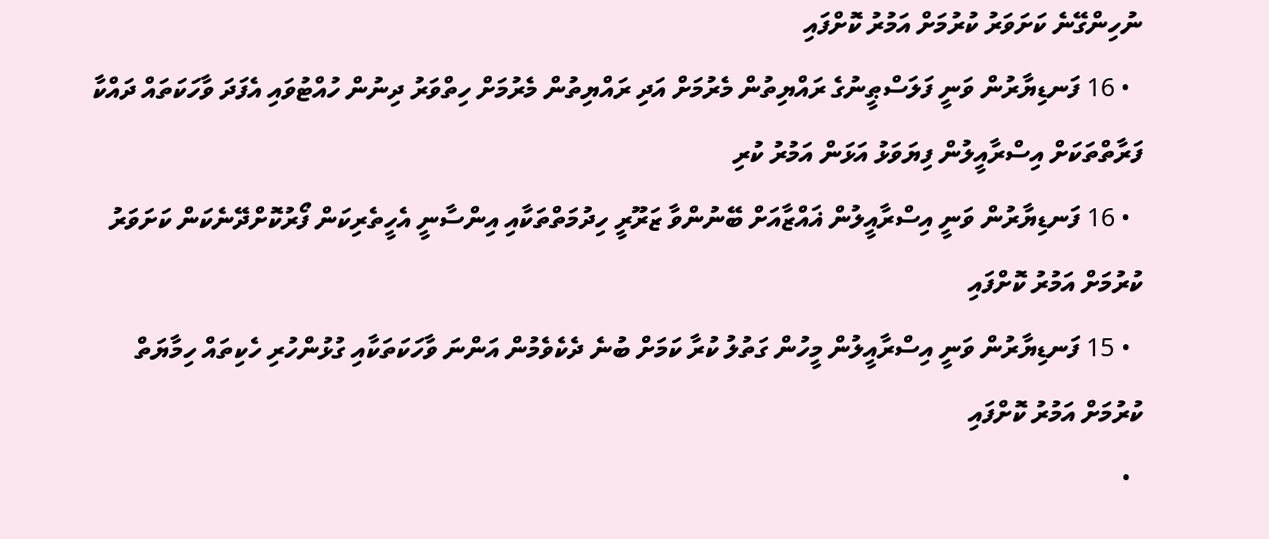ނުހިންގޭނެ ކަށަވަރު ކުރުމަށް އަމުރު ކޮށްފައި
  • 16 ފަނޑިޔާރުން ވަނީ ފަލަސްޠީނުގެ ރައްޔިތުން މެރުމަށް އަދި ރައްޔިތުން މެރުމަށް ހިތްވަރު ދިނުން ހުއްޓުވައި އެފަދަ ވާހަކަތައް ދައްކާ ފަރާތްތަކަށް އިސްރާއީލުން ފިޔަވަޅު އަޅަން އަމުރު ކުރި
  • 16 ފަނޑިޔާރުން ވަނީ އިސްރާއީލުން ޣައްޒާއަށް ބޭނުންވާ ޒަރޫރީ ހިދުމަތްތަކާއި އިންސާނީ އެހީތެރިކަން ފޯރުކޮށްދޭނެކަން ކަށަވަރު ކުރުމަށް އަމުރު ކޮށްފައި
  • 15 ފަނޑިޔާރުން ވަނީ އިސްރާއީލުން މީހުން ގަތުލު ކުރާ ކަމަށް ބުނެ ދެކެވެމުން އަންނަ ވާހަކަތަކާއި ގުޅުންހުރި ހެކިތައް ހިމާޔަތް ކުރުމަށް އަމުރު ކޮށްފައި
  •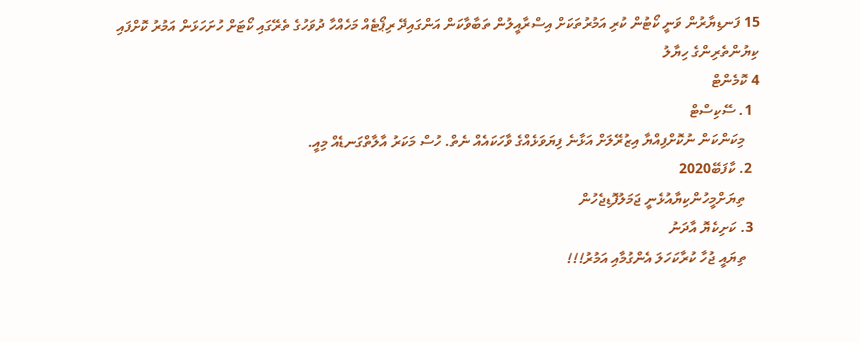15 ފަނޑިޔާރުން ވަނީ ކޯޓުން ކުރި އަމުރުތަކަށް އިސްރާއީލުން ތަބާވާކަން އަންގައިދޭ ރިޕޯޓެއް މަހެއްހާ ދުވަހުގެ ތެރޭގައި ކޯޓަށް ހުށަހަޅަން އަމުރު ކޮށްފައި
ކިޔުންތެރިންގެ ހިޔާލު
4 ކޮމެންޓް
  1. ސޭކިސްޓް
    މިކަންކަން ނުކޮށްފިއްޔާ އިޒުރޭލަށް އަޅާނެ ފިޔަވަޅެއްގެ ވާހަކައެއް ނެތް. ހުސް މަކަރު އާލާތްގަނޑެއް މިއީ.
  2. ކާފަބޭ2020
    ތިޔަށްމީހުންކިޔާއުޅެނީ ޖަމަލުފޮޑިޖެހުން
  3. ކަށިކެޔޮ އާދަނު
    ތިޔައީ ޖުހާ ކުރާކަހަލަ އެންގުމާއި އަމުރު!!!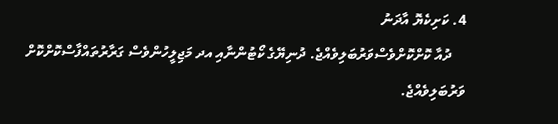4. ކަށިކެޔޮ އާދަނު
    ދުއާ ކޮށްކޮށްވެސްވަރުބަލިވެއްޖެ. ދުނިޔޭގެ ކޯޓުންނާއި އދ މަޖިލީހުންވެސް ގަރާރުތައްފާސްކޮށްކޮށް ވަރުބަލިވެއްޖެ.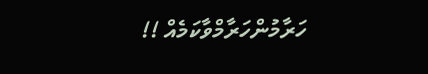ހަރާމުންހަރާމްވާކަމެއް !!